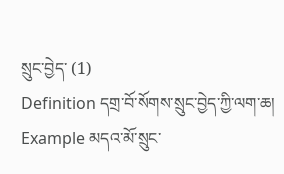སྲུང་བྱེད་ (1)
Definition དགྲ་བོ་སོགས་སྲུང་བྱེད་ཀྱི་ལག་ཆ།
Example མདའ་མོ་སྲུང་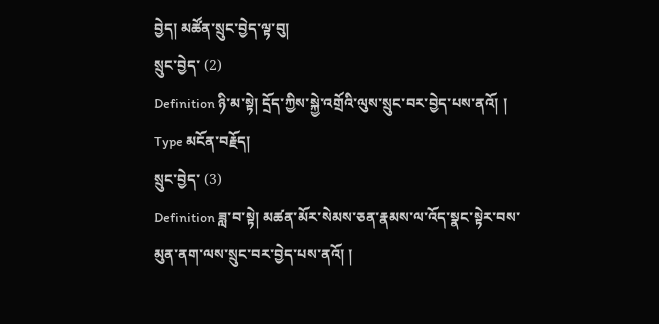བྱེད། མཚོན་སྲུང་བྱེད་ལྟ་བུ།
སྲུང་བྱེད་ (2)
Definition ཉི་མ་སྟེ། དྲོད་ཀྱིས་སྐྱེ་འགྲོའི་ལུས་སྲུང་བར་བྱེད་པས་ནའོ། །
Type མངོན་བརྗོད།
སྲུང་བྱེད་ (3)
Definition ཟླ་བ་སྟེ། མཚན་མོར་སེམས་ཅན་རྣམས་ལ་འོད་སྣང་སྟེར་བས་མུན་ནག་ལས་སྲུང་བར་བྱེད་པས་ནའོ། །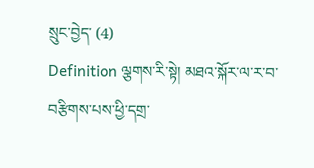སྲུང་བྱེད་ (4)
Definition ལྕགས་རི་སྟེ། མཐའ་སྐོར་ལ་ར་བ་བརྩིགས་པས་ཕྱི་དགྲ་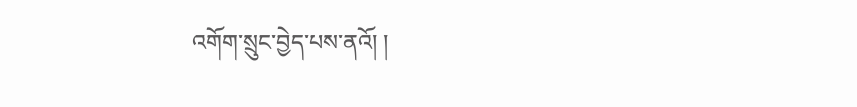འགོག་སྲུང་བྱེད་པས་ནའོ། །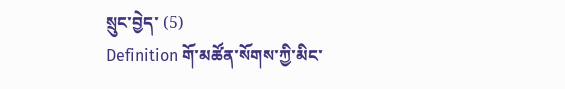སྲུང་བྱེད་ (5)
Definition གོ་མཚོན་སོགས་ཀྱི་མིང་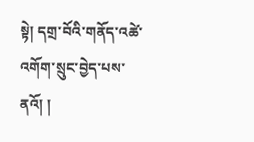སྟེ། དགྲ་བོའི་གནོད་འཚེ་འགོག་སྲུང་བྱེད་པས་ནའོ། །